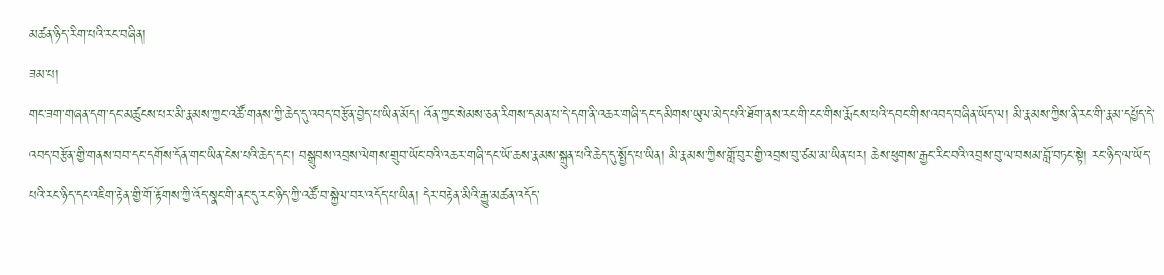མཚན་ཉིད་རིག་པའི་རང་བཞིན།
ཟམ་པ།
གང་ཟག་གཞན་དག་དང་མཚུངས་པར་མི་རྣམས་ཀྱང་འཚོ་གནས་ཀྱི་ཆེད་དུ་འབད་བརྩོན་བྱེད་པ་ཡིན་མོད། འོན་ཀྱང་སེམས་ཅན་རིགས་དམན་པ་དེ་དག་ནི་འཆར་གཞི་དང་དམིགས་ཡུལ་མེད་པའི་ཐོག་ནས་རང་གི་ངང་གིས་རྨོངས་པའི་དབང་གིས་འབད་བཞིན་ཡོད་ལ། མི་རྣམས་ཀྱིས་ནི་རང་གི་རྣམ་དཔྱོད་དེ་འབད་བརྩོན་གྱི་གནས་བབ་དང་དགོས་དོན་གང་ཡིན་ངེས་པའི་ཆེད་དང་། བསྒྲུབས་འབྲས་ལེགས་གྲུབ་ཡོང་བའི་འཆར་གཞི་དང་ཡོ་ཆས་རྣམས་སྐྲུན་པའི་ཆེད་དུ་སྤྱོད་པ་ཡིན། མི་རྣམས་ཀྱིས་གློ་བུར་གྱི་འབྲས་བུ་ཙམ་མ་ཡིན་པར། ཆེས་ཕུགས་རྒྱང་རིང་བའི་འབྲས་བུ་ལ་བསམ་བློ་བཏང་སྟེ། རང་ཉིད་ལ་ཡོད་པའི་རང་ཉིད་དང་འཇིག་རྟེན་གྱི་གོ་རྟོགས་ཀྱི་འོད་སྣང་གི་ནང་དུ་རང་ཉིད་ཀྱི་འཚོ་བ་སྐྱེལ་བར་འདོད་པ་ཡིན། དེར་བརྟེན་མིའི་རྒྱུ་མཚན་འདོད་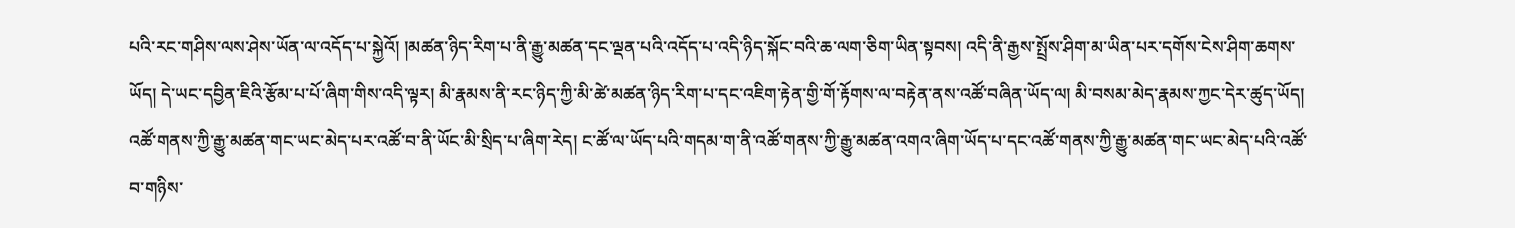པའི་རང་གཤིས་ལས་ཤེས་ཡོན་ལ་འདོད་པ་སྐྱེའོ། །མཚན་ཉིད་རིག་པ་ནི་རྒྱུ་མཚན་དང་ལྡན་པའི་འདོད་པ་འདི་ཉིད་སྐོང་བའི་ཆ་ལག་ཅིག་ཡིན་སྟབས། འདི་ནི་རྒྱས་སྤྲོས་ཤིག་མ་ཡིན་པར་དགོས་ངེས་ཤིག་ཆགས་ཡོད། དེ་ཡང་དབྱིན་ཇིའི་རྩོམ་པ་པོ་ཞིག་གིས་འདི་ལྟར། མི་རྣམས་ནི་རང་ཉིད་ཀྱི་མི་ཚེ་མཚན་ཉིད་རིག་པ་དང་འཇིག་རྟེན་གྱི་གོ་རྟོགས་ལ་བརྟེན་ནས་འཚོ་བཞིན་ཡོད་ལ། མི་བསམ་མེད་རྣམས་ཀྱང་དེར་ཚུད་ཡོད། འཚོ་གནས་ཀྱི་རྒྱུ་མཚན་གང་ཡང་མེད་པར་འཚོ་བ་ནི་ཡོང་མི་སྲིད་པ་ཞིག་རེད། ང་ཚོ་ལ་ཡོད་པའི་གདམ་ག་ནི་འཚོ་གནས་ཀྱི་རྒྱུ་མཚན་འགའ་ཞིག་ཡོད་པ་དང་འཚོ་གནས་ཀྱི་རྒྱུ་མཚན་གང་ཡང་མེད་པའི་འཚོ་བ་གཉིས་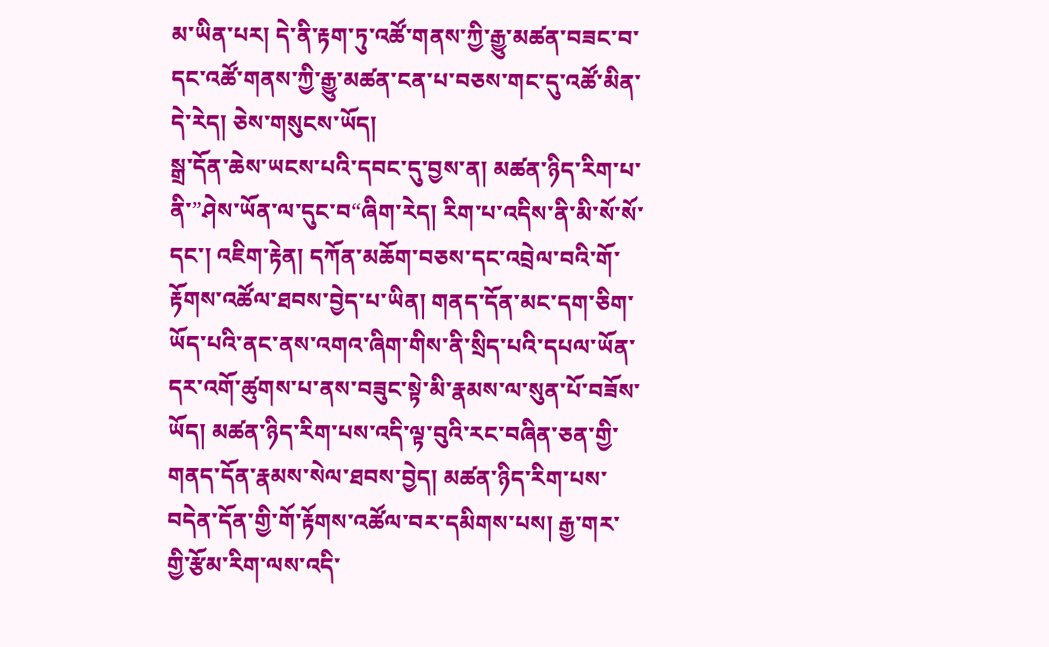མ་ཡིན་པར། དེ་ནི་རྟག་ཏུ་འཚོ་གནས་ཀྱི་རྒྱུ་མཚན་བཟང་བ་དང་འཚོ་གནས་ཀྱི་རྒྱུ་མཚན་ངན་པ་བཅས་གང་དུ་འཚོ་མིན་དེ་རེད། ཅེས་གསུངས་ཡོད།
སྒྲ་དོན་ཆེས་ཡངས་པའི་དབང་དུ་བྱས་ན། མཚན་ཉིད་རིག་པ་ནི་”ཤེས་ཡོན་ལ་དུང་བ“ཞིག་རེད། རིག་པ་འདིས་ནི་མི་སོ་སོ་དང་། འཇིག་རྟེན། དཀོན་མཆོག་བཅས་དང་འབྲེལ་བའི་གོ་རྟོགས་འཚོལ་ཐབས་བྱེད་པ་ཡིན། གནད་དོན་མང་དག་ཅིག་ཡོད་པའི་ནང་ནས་འགའ་ཞིག་གིས་ནི་སྲིད་པའི་དཔལ་ཡོན་དར་འགོ་ཚུགས་པ་ནས་བཟུང་སྟེ་མི་རྣམས་ལ་སུན་པོ་བཟོས་ཡོད། མཚན་ཉིད་རིག་པས་འདི་ལྟ་བུའི་རང་བཞིན་ཅན་གྱི་གནད་དོན་རྣམས་སེལ་ཐབས་བྱེད། མཚན་ཉིད་རིག་པས་བདེན་དོན་གྱི་གོ་རྟོགས་འཚོལ་བར་དམིགས་པས། རྒྱ་གར་གྱི་རྩོམ་རིག་ལས་འདི་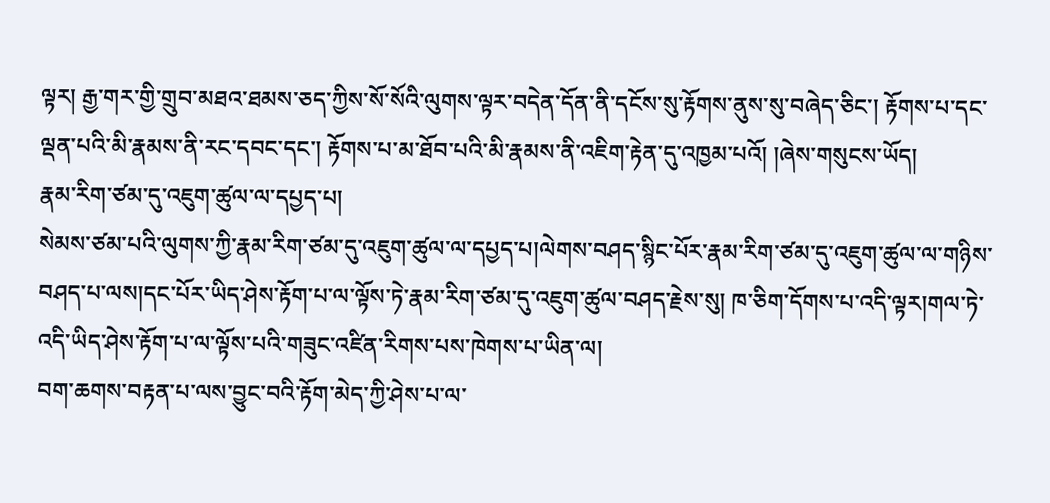ལྟར། རྒྱ་གར་གྱི་གྲུབ་མཐའ་ཐམས་ཅད་ཀྱིས་སོ་སོའི་ལུགས་ལྟར་བདེན་དོན་ནི་དངོས་སུ་རྟོགས་ནུས་སུ་བཞེད་ཅིང་། རྟོགས་པ་དང་ལྡན་པའི་མི་རྣམས་ནི་རང་དབང་དང་། རྟོགས་པ་མ་ཐོབ་པའི་མི་རྣམས་ནི་འཇིག་རྟེན་དུ་འཁྱམ་པའོ། །ཞེས་གསུངས་ཡོད།
རྣམ་རིག་ཙམ་དུ་འཇུག་ཚུལ་ལ་དཔྱད་པ།
སེམས་ཙམ་པའི་ལུགས་ཀྱི་རྣམ་རིག་ཙམ་དུ་འཇུག་ཚུལ་ལ་དཔྱད་པ།ལེགས་བཤད་སྙིང་པོར་རྣམ་རིག་ཙམ་དུ་འཇུག་ཚུལ་ལ་གཉིས་བཤད་པ་ལས།དང་པོར་ཡིད་ཤེས་རྟོག་པ་ལ་ལྟོས་ཏེ་རྣམ་རིག་ཙམ་དུ་འཇུག་ཚུལ་བཤད་རྗེས་སུ། ཁ་ཅིག་དོགས་པ་འདི་ལྟར།གལ་ཏེ་འདི་ཡིད་ཤེས་རྟོག་པ་ལ་ལྟོས་པའི་གཟུང་འཛིན་རིགས་པས་ཁེགས་པ་ཡིན་ལ།
བག་ཆགས་བརྟན་པ་ལས་བྱུང་བའི་རྟོག་མེད་ཀྱི་ཤེས་པ་ལ་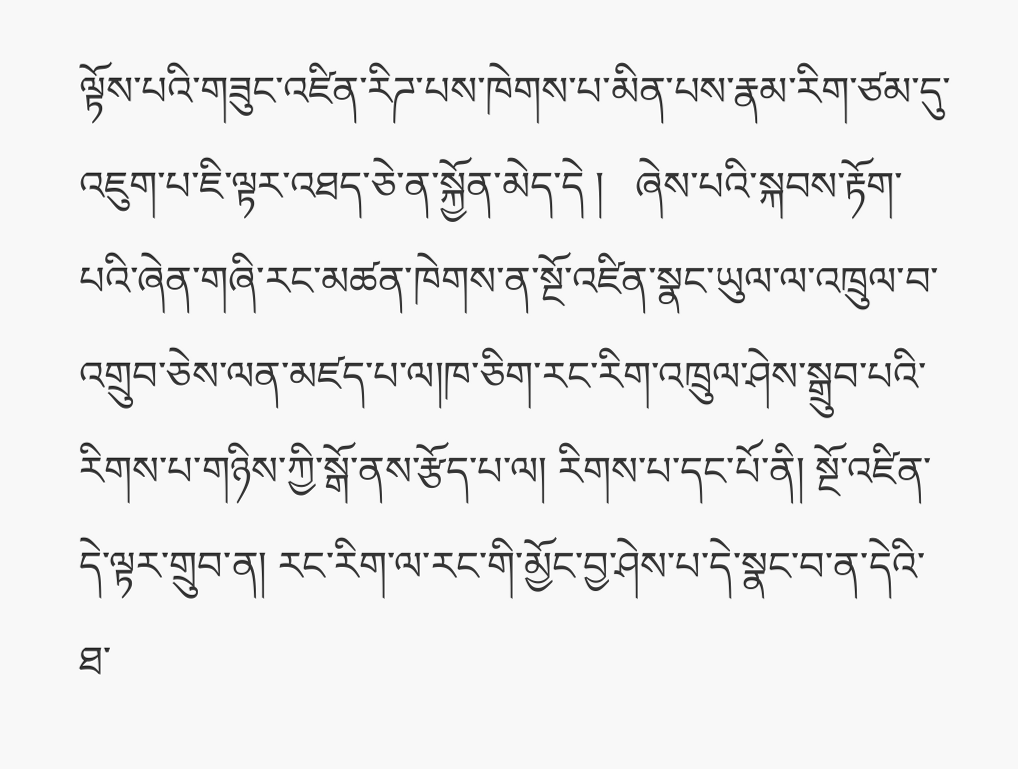ལྟོས་པའི་གཟུང་འཛིན་རིཌ་པས་ཁེགས་པ་མིན་པས་རྣམ་རིག་ཙམ་དུ་འཇུག་པ་ཇི་ལྟར་འཐད་ཅེ་ན་སྐྱོན་མེད་དེ །   ཞེས་པའི་སྐབས་རྟོག་པའི་ཞེན་གཞི་རང་མཚན་ཁེགས་ན་སྔོ་འཛིན་སྣང་ཡུལ་ལ་འཁྲུལ་བ་འགྲུབ་ཅེས་ལན་མཛད་པ་ལ།ཁ་ཅིག་རང་རིག་འཁྲུལ་ཤེས་སྒྲུབ་པའི་རིགས་པ་གཉིས་ཀྱི་སྒོ་ནས་རྩོད་པ་ལ། རིགས་པ་དང་པོ་ནི། སྔོ་འཛིན་དེ་ལྟར་གྲུབ་ན། རང་རིག་ལ་རང་གི་མྱོང་བྱ་ཤེས་པ་དེ་སྣང་བ་ན་དེའི་ཐ་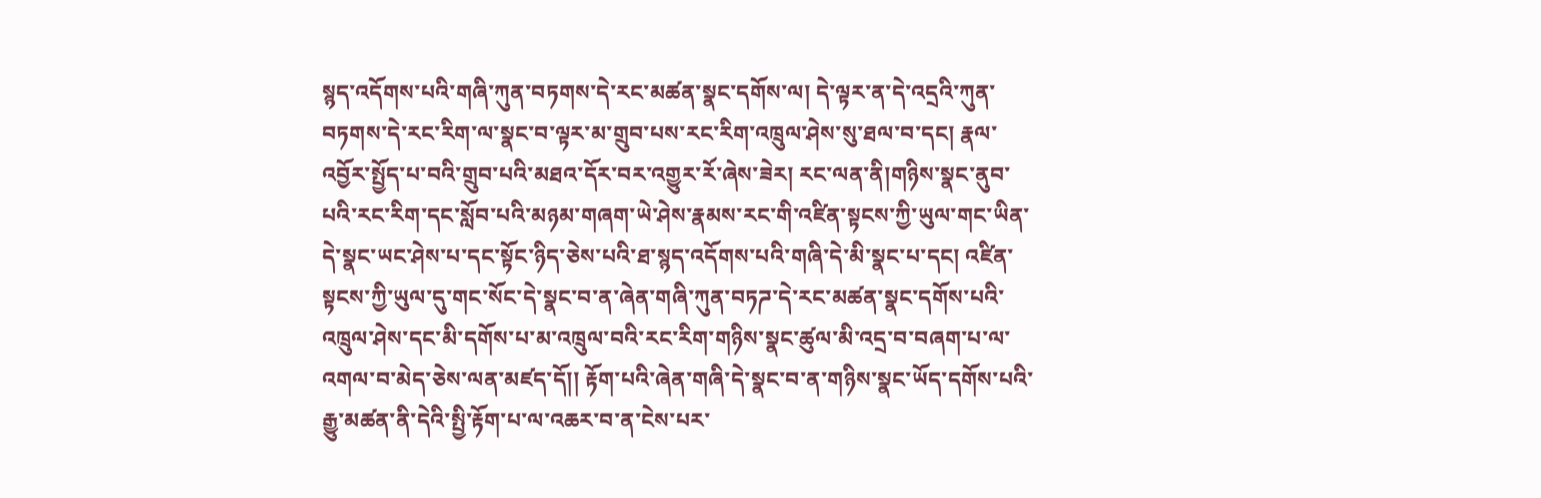སྙད་འདོགས་པའི་གཞི་ཀུན་བཏགས་དེ་རང་མཚན་སྣང་དགོས་ལ། དེ་ལྟར་ན་དེ་འདྲའི་ཀུན་བཏགས་དེ་རང་རིག་ལ་སྣང་བ་ལྟར་མ་གྲུབ་པས་རང་རིག་འཁྲུལ་ཤེས་སུ་ཐལ་བ་དང། རྣལ་འབྱོར་སྤྱོད་པ་བའི་གྲུབ་པའི་མཐའ་དོར་བར་འགྱུར་རོ་ཞེས་ཟེར། རང་ལན་ནི།གཉིས་སྣང་ནུབ་པའི་རང་རིག་དང་སློབ་པའི་མཉམ་གཞག་ཡེ་ཤེས་རྣམས་རང་གི་འཛིན་སྟངས་ཀྱི་ཡུལ་གང་ཡིན་དེ་སྣང་ཡང་ཤེས་པ་དང་སྟོང་ཉིད་ཅེས་པའི་ཐ་སྙད་འདོགས་པའི་གཞི་དེ་མི་སྣང་པ་དང། འཛིན་སྟངས་ཀྱི་ཡུལ་དུ་གང་སོང་དེ་སྣང་བ་ན་ཞེན་གཞི་ཀུན་བཏཌ་དེ་རང་མཚན་སྣང་དགོས་པའི་འཁྲུལ་ཤེས་དང་མི་དགོས་པ་མ་འཁྲུལ་བའི་རང་རིག་གཉིས་སྣང་ཚུལ་མི་འདྲ་བ་བཞག་པ་ལ་འགལ་བ་མེད་ཅེས་ལན་མཛད་དོ།། རྟོག་པའི་ཞེན་གཞི་དེ་སྣང་བ་ན་གཉིས་སྣང་ཡོད་དགོས་པའི་རྒྱུ་མཚན་ནི་དེའི་སྤྱི་རྟོག་པ་ལ་འཆར་བ་ན་ངེས་པར་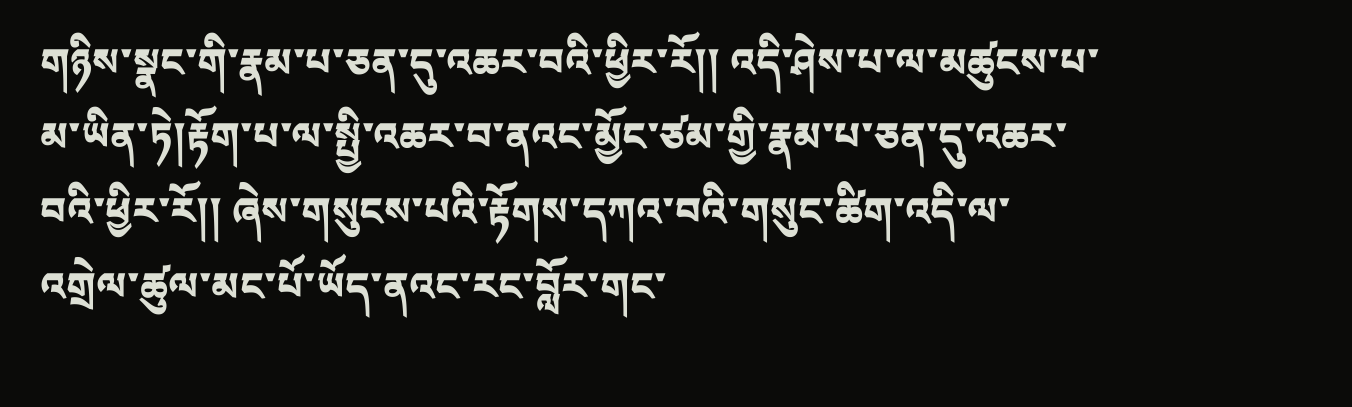གཉིས་སྣང་གི་རྣམ་པ་ཅན་དུ་འཆར་བའི་ཕྱིར་རོ།། འདི་ཤེས་པ་ལ་མཚུངས་པ་མ་ཡིན་ཏེ།རྟོག་པ་ལ་སྤྱི་འཆར་བ་ནའང་མྱོང་ཙམ་གྱི་རྣམ་པ་ཅན་དུ་འཆར་བའི་ཕྱིར་རོ།། ཞེས་གསུངས་པའི་རྟོགས་དཀའ་བའི་གསུང་ཚིག་འདི་ལ་འགྲེལ་ཚུལ་མང་པོ་ཡོད་ནའང་རང་བློར་གང་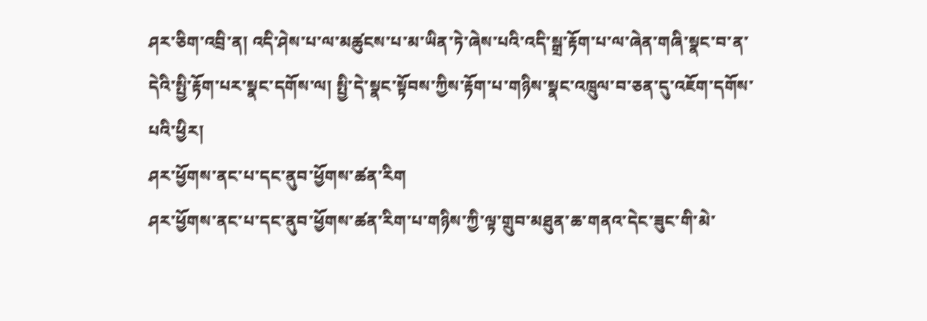ཤར་ཅིག་འབྲི་ན། འདི་ཤེས་པ་ལ་མཚུངས་པ་མ་ཡིན་ཏེ་ཞེས་པའི་འདི་སྒྲ་རྟོག་པ་ལ་ཞེན་གཞི་སྣང་བ་ན་དེའི་སྤྱི་རྟོག་པར་སྣང་དགོས་ལ། སྤྱི་དེ་སྣང་སྟོབས་ཀྱིས་རྟོག་པ་གཉིས་སྣང་འཁྲུལ་བ་ཅན་དུ་འཇོག་དགོས་པའི་ཕྱིར།
ཤར་ཕྱོགས་ནང་པ་དང་ནུབ་ཕྱོགས་ཚན་རིག
ཤར་ཕྱོགས་ནང་པ་དང་ནུབ་ཕྱོགས་ཚན་རིག་པ་གཉིས་ཀྱི་ལྟ་གྲུབ་མཐུན་ཆ་གནའ་དེང་ཟུང་གི་མེ་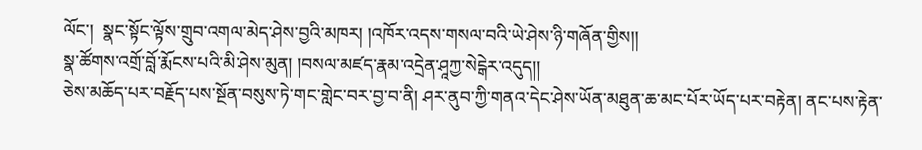ལོང་།  སྣང་སྟོང་ལྟོས་གྲུབ་འགལ་མེད་ཤེས་བྱའི་མཁར། །འཁོར་འདས་གསལ་བའི་ཡེ་ཤེས་ཉི་གཞོན་གྱིས།།
སྣ་ཚོགས་འགྲོ་བློ་རྨོངས་པའི་མི་ཤེས་མུན། །བསལ་མཛད་རྣམ་འདྲེན་ཤཱཀྱ་སེངྒེར་འདུད།།
ཅེས་མཆོད་པར་བརྗོད་པས་སྔོན་བསུས་ཏེ་གང་གླེང་བར་བྱ་བ་ནི། ཤར་ནུབ་ཀྱི་གནའ་དེང་ཤེས་ཡོན་མཐུན་ཆ་མང་པོར་ཡོད་པར་བརྟེན། ནང་པས་རྟེན་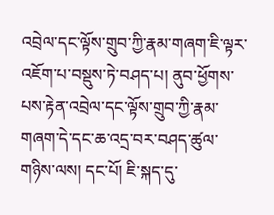འབྲེལ་དང་ལྟོས་གྲུབ་ཀྱི་རྣམ་གཞག་ཇི་ལྟར་འཇོག་པ་བསྡུས་ཏེ་བཤད་པ། ནུབ་ཕྱོགས་པས་རྟེན་འབྲེལ་དང་ལྟོས་གྲུབ་ཀྱི་རྣམ་གཞག་དེ་དང་ཆ་འདྲ་བར་བཤད་ཚུལ་གཉིས་ལས། དང་པོ། ཇི་སྐད་དུ་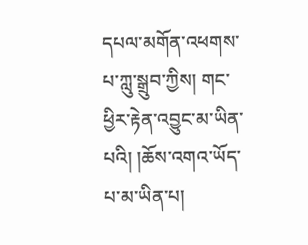དཔལ་མགོན་འཕགས་པ་ཀླུ་སྒྲུབ་ཀྱིས། གང་ཕྱིར་རྟེན་འབྱུང་མ་ཡིན་པའི། །ཆོས་འགའ་ཡོད་པ་མ་ཡིན་པ།